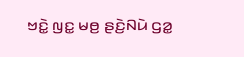ꤠꤢꤧ꤭ ꤜꤢ꤭ ꤗꤥ꤬ ꤔꤢꤧ꤬ꤡꤣꤧ ꤞꤤ꤭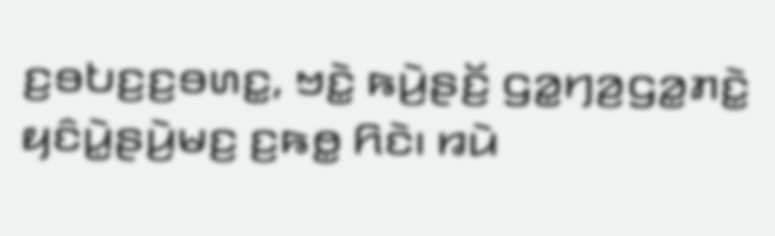ꤢ꤬ꤋꤝꤢ꤬ꤢ꤬ꤋꤛꤢ꤭, ꤠꤢꤧ꤭ ꤒꤣꤧ꤬ꤔꤢꤩ꤬ ꤞꤤ꤭ꤚꤤ꤬ꤞꤤ꤭ꤊꤢꤧ꤭ ꤟꤢꤨꤣꤧ꤭ꤔꤣꤧ꤬ꤗꤢ꤬ ꤢ꤬ꤒꤥ꤭ ꤖꤢꤧ꤯ ꤙꤣꤧ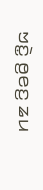ꤠꤢꤧ꤭ ꤥ꤬ꤕꤢ꤬ ꤘꤣ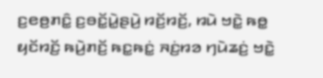ꤢ꤬ꤕꤥ꤬ꤊꤢꤨ꤭ ꤢ꤬ꤋꤢꤩ꤭ꤣꤧ꤭ꤔꤣꤧ꤬ ꤙꤢꤩ꤬ꤙꤢꤩ꤬, ꤙꤣꤧ ꤠꤢꤧ꤭ ꤒꤥ꤭ ꤟꤢꤩꤙꤢꤩ꤬ ꤒꤣꤧ꤬ꤊꤢꤩ꤬ ꤒꤢ꤭ꤒꤢꤦ꤭ ꤏꤢꤦ꤬ꤙꤤ ꤚꤣꤧꤘꤢꤦ꤬ ꤠꤢꤧ꤭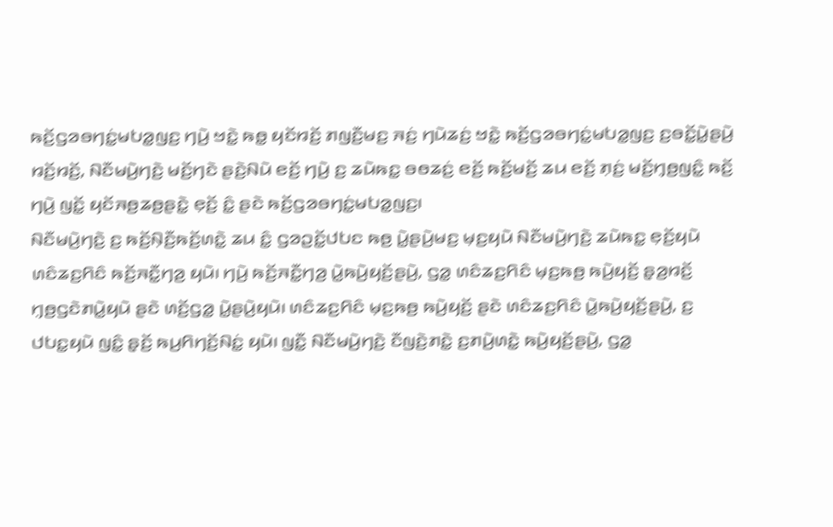ꤒꤢꤩ꤬ꤞꤤꤋꤚꤢꤦ꤭ꤗꤝꤤ꤭ꤜꤢ꤬ ꤚꤣꤧ꤬ ꤠꤢꤧ꤭ ꤒꤥ꤭ ꤟꤢꤩꤙꤢꤩ꤬ ꤊꤜꤢꤪ꤬ꤗꤢ꤬ ꤏꤢꤦ꤬ ꤚꤣꤧꤘꤢꤦ꤬ ꤠꤢꤧ꤭ ꤒꤢꤩ꤬ꤞꤤꤋꤚꤢꤦ꤭ꤗꤝꤤ꤭ꤜꤢ꤬ ꤢ꤬ꤋꤢꤩ꤭ꤣꤧ꤭ꤔꤣꤧ꤬ ꤙꤢꤩ꤬ꤙꤢꤩ꤬, ꤡꤢꤪꤗꤣꤧ꤬ꤚꤢꤧ꤬ ꤗꤢꤩ꤬ꤚꤢꤧ ꤔꤢꤧ꤬ꤡꤣꤧ ꤕꤢꤩ꤬ ꤚꤣꤧ꤬ ꤢ꤬ ꤘꤣꤧꤒꤢ꤭ ꤋꤥꤘꤢꤦ꤬ ꤕꤢꤩ꤬ ꤒꤢꤩ꤬ꤗꤢꤩ꤬ ꤘꤣ ꤕꤢꤩ꤬ ꤊ꤫ꤢꤦ꤬ ꤗꤢꤩ꤬ꤚ꤫ꤥ꤬ꤜꤢꤨ꤭ ꤒꤢꤩ꤬ ꤚꤣꤧ꤬ ꤜꤢꤩ꤭ ꤟꤢꤩꤏꤥ꤬ꤘꤥ꤬ꤔꤢꤧ꤭ ꤕ꤫ꤢꤩ꤬ ꤢꤨ꤭ ꤔꤢꤧ ꤒꤢꤩ꤬ꤞꤤꤋꤚꤢꤦ꤭ꤗꤝꤤ꤭ꤜꤢ꤬꤯
ꤡꤢꤪꤗꤣꤧ꤬ꤚꤢꤧ꤬ ꤢ꤬ ꤒꤢꤩ꤬ꤡ꤫ꤢꤪ꤬ꤒꤢꤩ꤬ꤛꤢꤧ꤭ ꤘꤣ ꤢꤨ꤭ ꤞꤤꤑꤢꤩ꤭ꤓꤝꤢ ꤒꤥ꤬ ꤣꤧ꤭ꤔꤣꤧ꤬ꤗꤢ꤬ ꤗ꤫ꤢ꤬ꤟꤣꤧ ꤡꤢꤪꤗꤣꤧ꤬ꤚꤢꤧ꤬ ꤘꤣꤧꤒꤢ꤭ ꤕ꤫ꤢꤩ꤬ꤟꤣꤧ ꤛꤢꤨꤘꤢ꤬ꤖꤢꤨ ꤒꤢꤩ꤬ꤏꤢꤪ꤭ꤚꤤ꤬ ꤟꤣꤧ꤯ ꤚꤣꤧ꤬ ꤒꤢꤩ꤬ꤏꤢꤪ꤭ꤚꤤ꤬ ꤣꤧ꤭ꤒꤣꤧ꤬ꤟꤢꤩ꤬ꤔꤣꤧ꤬, ꤞꤤ꤭ ꤛꤢꤨꤘꤢ꤬ꤖꤢꤨ ꤗ꤫ꤢ꤬ꤒꤥ꤬ ꤒꤣꤧ꤬ꤟꤢꤩ꤬ ꤔ꤫ꤤ꤬ꤙꤢꤩ꤬ ꤚ꤫ꤥ꤬ꤞꤢꤧꤊꤣꤧ꤭ꤟꤣꤧ ꤔꤢꤧ ꤛꤢꤩ꤬ꤞꤤ꤭ ꤣꤧ꤭ꤔꤣꤧ꤬ꤟꤣꤧ꤯ ꤛꤢꤨꤘꤢ꤬ꤖꤢꤨ ꤗ꤫ꤢ꤬ꤒꤥ꤬ ꤒꤣꤧ꤬ꤟꤢꤩ꤬ ꤔꤢꤧ ꤛꤢꤨꤘꤢ꤬ꤖꤢꤨ ꤣꤧ꤭ꤒꤣꤧ꤬ꤟꤢꤩ꤬ꤔꤣꤧ꤬, ꤢ꤬ ꤓꤝꤢ꤭ꤟꤣꤧ ꤜꤢꤨ꤭ ꤔ꤫ꤢꤩ꤬ ꤒꤣ꤬ꤖꤚꤢꤩ꤬ꤡꤢꤦ꤭ ꤟꤣꤧ꤯ ꤜꤢꤪ꤭ ꤡꤢꤪꤗꤣꤧ꤬ꤚꤢꤧ꤬ ꤢꤪꤜꤢꤧ꤬ꤊꤢꤧ꤭ ꤢ꤬ꤊꤣꤧ꤬ꤛꤢꤧ꤭ ꤒꤣꤧ꤬ꤟꤢꤩ꤬ꤔꤣꤧ꤬, ꤞꤤ꤭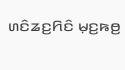ꤛꤢꤨꤘꤢ꤬ꤖꤢꤨ ꤗ꤫ꤢ꤬ꤒꤥ꤬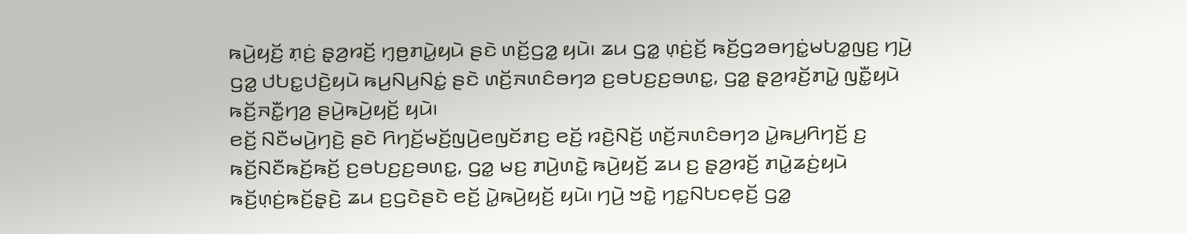ꤒꤣꤧ꤬ꤟꤢꤩ꤬ ꤊ꤫ꤢꤦ꤬ ꤔ꤫ꤤ꤬ꤙꤢꤩ꤬ ꤚ꤫ꤥ꤬ꤊꤣꤧ꤭ꤟꤣꤧ ꤔꤢꤧ ꤛꤢꤩ꤬ꤞꤤ꤭ ꤟꤣꤧ꤯ ꤘꤣ ꤞꤤ꤭ ꤛ꤫ꤢꤦ꤬ꤢꤩ꤬ ꤒꤢꤩ꤬ꤞꤤꤋꤚꤢꤦ꤭ꤗꤝꤤ꤭ꤜꤢ꤬ ꤚꤣꤧ꤬ ꤞꤤ꤭ ꤓꤝꤢ꤭ꤓꤢꤧ꤬ꤟꤣꤧ ꤒꤣ꤬ꤡꤣ꤬ꤡꤢꤦ꤭ ꤔꤢꤧ ꤛꤢꤩ꤬ꤏꤛꤢꤨꤋꤚꤤ ꤢ꤬ꤋꤝꤢ꤬ꤢ꤬ꤋꤛꤢ꤭, ꤞꤤ꤭ ꤔ꤫ꤤ꤬ꤙꤢꤩ꤬ꤊꤣꤧ꤭ ꤜꤢꤪ꤭ꤟꤣꤧ ꤒꤢꤩ꤬ꤏꤢꤪ꤭ꤚꤤ꤬ ꤔꤣꤧ꤬ꤒꤣꤧ꤬ꤟꤢꤩ꤬ ꤟꤣꤧ꤯
ꤕꤢꤩ꤬ ꤡꤢꤪꤗꤣꤧ꤬ꤚꤢꤧ꤬ ꤔꤢꤧ ꤖꤚꤢꤩ꤬ꤗꤢꤩ꤬ꤜꤣꤧ꤬ꤕꤜꤢꤩꤊꤢ꤬ ꤕꤢꤩ꤬ ꤙꤢꤧ꤬ꤡꤢꤩ꤬ ꤛꤢꤩ꤬ꤏꤛꤢꤨꤋꤚꤤ ꤣꤧ꤭ꤒꤣ꤬ꤖꤚꤢꤩ꤬ ꤢ꤬ ꤒꤢꤩ꤬ꤡꤢꤪꤒꤢꤩ꤬ꤒꤢꤩ꤬ ꤢ꤬ꤋꤝꤢ꤬ꤢ꤬ꤋꤛꤢ꤭, ꤞꤤ꤭ ꤗꤢ꤬ ꤊꤣꤧ꤬ꤛꤢꤧ꤭ ꤒꤣꤧ꤬ꤟꤢꤩ꤬ ꤘꤣ ꤢ꤬ ꤔ꤫ꤤ꤬ꤙꤢꤩ꤬ ꤊꤣꤧ꤭ꤘꤢꤦ꤬ꤟꤣꤧ ꤒꤢꤩ꤬ꤛ꤫ꤢꤦ꤬ꤒꤢꤩ꤬ꤔ꤫ꤢꤧ꤬ ꤘꤣ ꤢ꤬ꤞꤢꤧꤔꤢꤧ ꤕꤢꤩ꤬ ꤣꤧ꤭ꤒꤣꤧ꤬ꤟꤢꤩ꤬ ꤟꤣꤧ꤯ ꤚꤣꤧ꤬ ꤠꤢꤧ꤭ ꤚꤢ꤭ꤡꤝꤢꤕ꤫ꤢꤩ꤬ ꤞꤤ꤭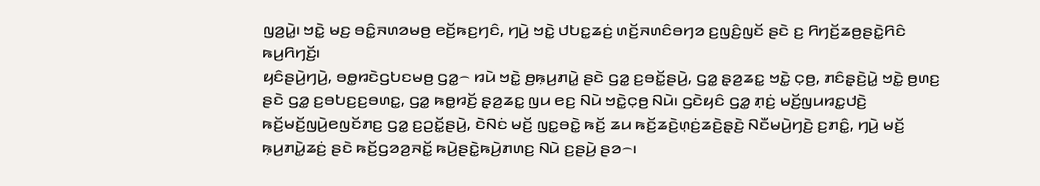ꤜꤤ꤬ꤣꤧ꤭꤯ ꤠꤢꤧ꤭ ꤗꤢ꤬ ꤋꤢꤨ꤭ꤏꤛꤤꤗꤥ꤬ ꤕꤢꤩ꤬ꤒꤢ꤬ꤚꤢꤨ, ꤚꤣꤧ꤬ ꤠꤢꤧ꤭ ꤓꤝꤢ꤭ꤘꤢꤦ꤬ ꤛꤢꤩ꤬ꤏꤛꤢꤨꤋꤚꤤ ꤢ꤬ꤜꤢꤨ꤬ꤜꤢꤩ ꤔꤢꤧ ꤢ꤬ ꤖꤚꤢꤩ꤬ꤘꤥ꤬ꤔꤢꤧ꤭ꤖꤢꤨ ꤒꤣ꤬ꤖꤚꤢꤩ꤬꤯
ꤟꤢꤨꤔꤣꤧ꤬ꤚꤣꤧ꤬, ꤋꤥ꤭ꤙꤢꤧꤞꤝꤢꤗꤥ꤬ ꤞꤤ꤭꤮ ꤙꤣꤧ ꤠꤢꤧ꤭ ꤥ꤬ꤒ꤫ꤣ꤬ꤊꤣꤧ꤭ ꤔꤢꤧ ꤞꤤ꤭ ꤢ꤬ꤋꤢꤩ꤭ꤔꤣꤧ꤬, ꤞꤤ꤭ ꤔ꤫ꤤ꤬ꤘꤢ꤭ ꤠꤢꤧ꤭ ꤍ꤫ꤥ꤬, ꤊꤢꤨꤔ꤫ꤢꤧ꤬ꤣꤧ꤭ ꤠꤢꤧ꤭ ꤥ꤬ꤛꤢ꤬ ꤔꤢꤧ ꤞꤤ꤭ ꤢ꤬ꤋꤝꤢ꤬ꤢ꤬ꤋꤛꤢ꤭, ꤞꤤ꤭ ꤒꤥ꤭ꤙꤢꤩ꤬ ꤔ꤫ꤤ꤬ꤘꤢ꤭ ꤜꤣ ꤕꤢ꤬ ꤡꤣꤧ ꤠꤢꤧ꤭ꤍ꤫ꤥ꤬ ꤡꤣꤧ꤯ ꤞꤢꤧꤟꤢꤨ ꤞꤤ꤭ ꤊ꤫ꤢꤦ꤬ ꤗꤢꤩ꤬ꤜꤣꤙꤢ꤭ꤓꤢꤧ꤬ ꤒꤢꤩ꤬ꤗꤢꤩ꤬ꤜꤣꤧ꤬ꤕꤜꤢꤩꤊꤢ꤬ ꤞꤤ꤭ ꤢ꤬ꤑꤢꤩ꤭ꤔꤣꤧ꤬, ꤢꤧꤡꤢꤦ ꤗꤢꤩ꤬ ꤜꤢ꤭ꤋꤢꤧ꤭ ꤒꤢꤩ꤬ ꤘꤣ ꤒꤢꤩ꤬ꤘꤢꤧ꤬ꤛ꤫ꤢꤦ꤬ꤘꤢꤧ꤬ꤔ꤫ꤢꤧ꤬ ꤡꤢꤪꤗꤣꤧ꤬ꤚꤢꤧ꤬ ꤢ꤬ꤊꤢꤨ꤭, ꤚꤣꤧ꤬ ꤗꤢꤩ꤬ ꤒ꤫ꤣ꤬ꤊꤣꤧ꤭ꤘꤢꤦ꤬ ꤔꤢꤧ ꤒꤢꤩ꤬ꤞꤤꤤ꤬ꤏꤢꤩ꤭ ꤒꤣꤧ꤬ꤔꤢꤧ꤭ꤒꤣꤧ꤬ꤊꤛꤢ꤬ ꤡꤣꤧ ꤢ꤬ꤔꤣꤧ꤬ ꤔꤤ꤮꤯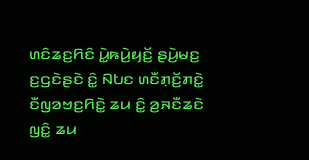ꤛꤢꤨꤘꤢ꤬ꤖꤢꤨ ꤣꤧ꤭ꤒꤣꤧ꤬ꤟꤢꤩ꤬ ꤔꤣꤧ꤬ꤗꤢ꤬ ꤢ꤬ꤞꤢꤧꤔꤢꤧ ꤢꤨ꤭ ꤡꤝꤢ ꤛꤢꤪꤊ꤫ꤢꤩ꤬ꤊꤢꤧ꤭ ꤢꤪꤜꤤꤠꤢ꤬ꤖꤢꤧ꤭ ꤘꤣ ꤢꤨ꤭ ꤤ꤬ꤏꤢꤪꤘꤢꤧ ꤜꤢꤨ꤭ ꤘꤣ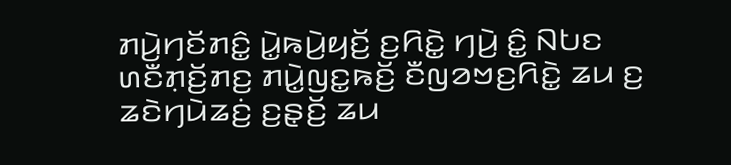ꤊꤣꤧ꤬ꤚꤢꤩꤊꤢꤨ꤭ ꤣꤧ꤭ꤒꤣꤧ꤬ꤟꤢꤩ꤬ ꤢ꤬ꤖꤢꤧ꤭ ꤚꤣꤧ꤬ ꤢꤨ꤭ ꤡꤝꤢ ꤛꤢꤪꤊ꤫ꤢꤩ꤬ꤊꤢ꤬ ꤊꤣꤧ꤭ꤜꤢ꤭ꤒꤢꤩ꤬ ꤢꤪꤜꤤꤠꤢ꤬ꤖꤢꤧ꤭ ꤘꤣ ꤢ꤬ ꤘꤢꤧꤚꤣꤧꤘꤢꤦ꤬ ꤢ꤬ꤔ꤫ꤢꤩ꤬ ꤘꤣ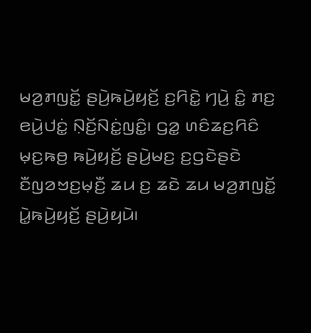ꤗꤤ꤬ꤊꤜꤢꤩ꤭ ꤔꤣꤧ꤬ꤒꤣꤧ꤬ꤟꤢꤩ꤬ ꤢ꤬ꤖꤢꤧ꤭ ꤚꤣꤧ꤬ ꤢꤨ꤭ ꤊꤢ꤬ ꤕꤣꤧ꤬ꤓꤢꤦ꤭ ꤡ꤫ꤢꤩ꤬ꤡꤢꤦ꤭ꤜꤢꤨ꤭꤯ ꤞꤤ꤭ ꤛꤢꤨꤘꤢ꤬ꤖꤢꤨ ꤗ꤫ꤢ꤬ꤒꤥ꤬ ꤒꤣꤧ꤬ꤟꤢꤩ꤬ ꤔꤣꤧ꤬ꤗꤢ꤬ ꤢ꤬ꤞꤢꤧꤔꤢꤧ ꤢꤪꤜꤤꤠꤢ꤬ꤗ꤫ꤢꤪ꤬ ꤘꤣ ꤢ꤬ ꤘꤢꤧ ꤘꤣ ꤗꤤ꤬ꤊꤜꤢꤩ꤭ ꤣꤧ꤭ꤒꤣꤧ꤬ꤟꤢꤩ꤬ ꤔꤣꤧ꤬ꤟꤣꤧ꤯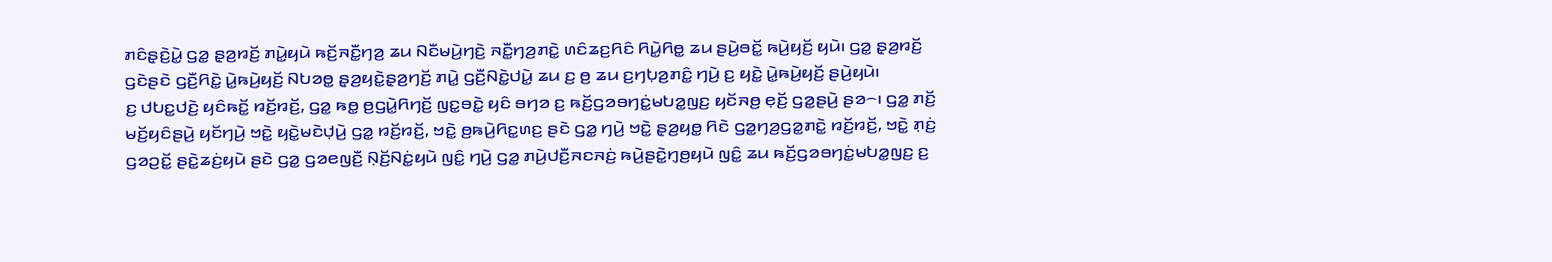ꤊꤢꤨꤔ꤫ꤢꤧ꤬ꤣꤧ꤭ ꤞꤤ꤭ ꤔ꤫ꤤ꤬ꤙꤢꤩ꤬ ꤊꤣꤧ꤭ꤟꤣꤧ ꤒꤢꤩ꤬ꤏꤢꤪ꤭ꤚꤤ꤬ ꤘꤣ ꤡꤢꤪꤗꤣꤧ꤬ꤚꤢꤧ꤬ ꤏꤢꤪ꤭ꤚꤤ꤬ꤊꤢꤧ꤭ ꤛꤢꤨꤘꤢ꤬ꤖꤢꤨ ꤖꤣꤧ꤭ꤖꤥ꤭ ꤘꤣ ꤔꤣꤧ꤬ꤋꤢꤩ꤭ ꤒꤣꤧ꤬ꤟꤢꤩ꤬ ꤟꤣꤧ꤯ ꤞꤤ꤭ ꤔ꤫ꤤ꤬ꤙꤢꤩ꤬ ꤞꤢꤧꤔꤢꤧ ꤞꤢꤪ꤬ꤖꤢꤧ꤭ ꤣꤧ꤭ꤒꤣꤧ꤬ꤟꤢꤩ꤬ ꤡꤝꤤꤥ꤭ ꤔ꤫ꤤ꤬ꤟꤢꤧ꤭ꤔ꤫ꤤ꤬ꤚꤢꤩ꤬ ꤊꤣꤧ꤭ ꤞꤢꤪ꤬ꤡꤢꤧ꤭ꤓꤣꤧ꤭ ꤘꤣ ꤢ꤬ ꤥ꤬ ꤘꤣ ꤢ꤬ꤚꤝ꤫ꤤ꤬ꤊꤢꤨ꤭ ꤚꤣꤧ꤬ ꤢ꤬ ꤟꤢꤧ꤭ ꤣꤧ꤭ꤒꤣꤧ꤬ꤟꤢꤩ꤬ ꤔꤣꤧ꤬ꤟꤣꤧ꤯
ꤢ꤬ ꤓꤝꤢ꤭ꤓꤢꤧ꤬ ꤟꤢꤨꤒꤢꤩ꤭ ꤙꤢꤩ꤬ꤙꤢꤩ꤬, ꤞꤤ꤭ ꤒꤥ꤭ ꤥ꤬ꤞꤣꤧ꤭ꤖꤚꤢꤩ꤬ ꤜꤢ꤭ꤋꤢꤧ꤭ ꤟꤢꤨ ꤋꤚꤤ ꤢ꤬ ꤒꤢꤩ꤬ꤞꤤꤋꤚꤢꤦ꤭ꤗꤝꤤ꤭ꤜꤢ꤬ ꤟꤢꤩꤏꤥ꤬ ꤕ꤫ꤢꤩ꤬ ꤞꤤ꤭ꤔꤣꤧ꤬ ꤔꤤ꤮꤯ ꤞꤤ꤭ ꤊꤢꤩ꤬ ꤗꤢꤩ꤬ꤟꤢꤨꤔꤣꤧ꤬ ꤟꤢꤩꤚꤣꤧ꤬ ꤠꤢꤧ꤭ ꤟꤢꤧ꤭ꤗꤢꤧꤓ꤫ꤣꤧ꤬ ꤞꤤ꤭ ꤙꤢꤩ꤬ꤙꤢꤩ꤬, ꤠꤢꤧ꤭ ꤥ꤬ꤒꤣꤧ꤬ꤖꤢ꤭ꤛꤢ꤬ ꤔꤢꤧ ꤞꤤ꤭ ꤚꤣꤧ꤬ ꤠꤢꤧ꤭ ꤔ꤫ꤤ꤬ꤟꤥ꤭ ꤖꤢꤧ ꤞꤤ꤭ꤚꤤ꤬ꤞꤤ꤭ꤊꤢꤧ꤭ ꤙꤢꤩ꤬ꤙꤢꤩ꤬, ꤠꤢꤧ꤭ ꤊ꤫ꤢꤦ꤬ ꤞꤤꤑꤢꤩ꤭ ꤔꤢꤧ꤭ꤘꤢꤦ꤬ꤟꤣꤧ ꤔꤢꤧ ꤞꤤ꤭ ꤞꤤꤕꤜꤢꤪ꤬ ꤡ꤫ꤢꤩ꤬ꤡꤢꤦ꤭ꤟꤣꤧ ꤜꤢꤨ꤭ ꤚꤣꤧ꤬ ꤞꤤ꤭ ꤊꤣꤧ꤬ꤓꤢꤪ꤬ꤏꤢꤏꤢꤦ꤬ ꤒꤣꤧ꤬ꤔꤢꤧ꤭ꤚ꤫ꤥ꤬ꤟꤣꤧ ꤜꤢꤨ꤭ ꤘꤣ ꤒꤢꤩ꤬ꤞꤤꤋꤚꤢꤦ꤭ꤗꤝꤤ꤭ꤜꤢ꤬ ꤢ꤬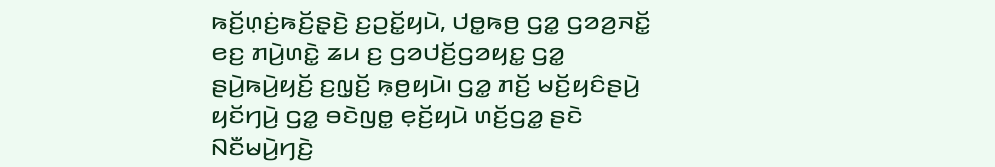ꤒꤢꤩ꤬ꤛ꤫ꤢꤦ꤬ꤒꤢꤩ꤬ꤔ꤫ꤢꤧ꤬ ꤢ꤬ꤑꤢꤩ꤭ꤟꤣꤧ, ꤓꤥ꤭ꤒꤥ꤬ ꤞꤤ꤭ ꤞꤤꤤ꤬ꤏꤢꤩ꤭ ꤕꤢ꤬ ꤊꤣꤧ꤬ꤛꤢꤧ꤭ ꤘꤣ ꤢ꤬ ꤞꤤꤓꤢꤩ꤬ꤞꤤꤟꤢ꤭ ꤞꤤ꤭ ꤔꤣꤧ꤬ꤒꤣꤧ꤬ꤟꤢꤩ꤬ ꤢ꤬ꤜ꤫ꤢꤩ꤬ ꤒ꤫ꤥ꤬ꤟꤣꤧ꤯ ꤞꤤ꤭ ꤊꤢꤩ꤬ ꤗꤢꤩ꤬ꤟꤢꤨꤔꤣꤧ꤬ ꤟꤢꤩꤚꤣꤧ꤬ ꤞꤤ꤭ ꤋꤢꤧꤜꤥ꤭ ꤕ꤫ꤢꤩ꤬ꤟꤣꤧ ꤛꤢꤩ꤬ꤞꤤ꤭ ꤔꤢꤧ ꤡꤢꤪꤗꤣꤧ꤬ꤚꤢꤧ꤬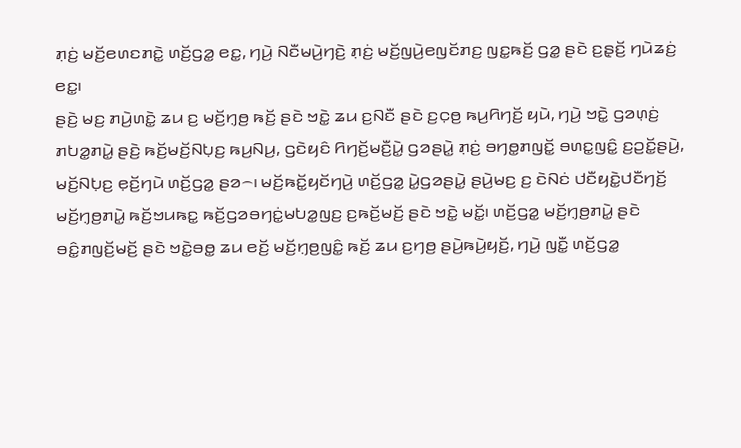ꤊ꤫ꤢꤦ꤬ ꤗꤢꤩ꤬ꤕꤛꤢꤊꤢꤧ꤭ ꤛꤢꤩ꤬ꤞꤤ꤭ ꤕꤢ꤭, ꤚꤣꤧ꤬ ꤡꤢꤪꤗꤣꤧ꤬ꤚꤢꤧ꤬ ꤊ꤫ꤢꤦ꤬ ꤗꤢꤩ꤬ꤜꤣꤧ꤬ꤕꤜꤢꤩꤊꤢ꤬ ꤜꤢ꤭ꤒꤢꤩ꤬ ꤞꤤ꤭ ꤔꤢꤧ ꤢ꤬ꤔ꤫ꤢꤩ꤬ ꤚꤣꤧꤘꤢꤦ꤬ ꤕꤢ꤭꤯
ꤔꤢꤧ꤬ ꤗꤢ꤬ ꤊꤣꤧ꤬ꤛꤢꤧ꤭ ꤘꤣ ꤢ꤬ ꤗꤢꤩ꤬ꤚ꤫ꤥ꤬ ꤒꤢꤩ꤬ ꤔꤢꤧ ꤠꤢꤧ꤭ ꤘꤣ ꤢ꤬ꤡꤢꤪ ꤔꤢꤧ ꤢ꤬ꤍ꤫ꤥ꤬ ꤒꤣ꤬ꤖꤚꤢꤩ꤬ ꤟꤣꤧ, ꤚꤣꤧ꤬ ꤠꤢꤧ꤭ ꤞꤤꤛ꤫ꤢꤦ꤬ ꤊꤝꤤ꤭ꤊꤣꤧ꤭ ꤔꤢꤧ꤬ ꤒꤢꤩ꤬ꤗꤢꤩ꤬ꤡꤝ꤫ꤢ꤬ ꤒꤣ꤬ꤡꤣ꤬, ꤞꤢꤧꤟꤢꤨ ꤖꤚꤢꤩ꤬ꤗꤢꤪ꤬ꤣꤧ꤭ ꤞꤤꤔꤣꤧ꤭ ꤊ꤫ꤢꤦ꤬ ꤋꤚꤥ꤭ꤊꤜꤢꤩ꤭ ꤋꤛꤢ꤭ꤜꤢꤨ꤭ ꤢ꤬ꤑꤢꤩ꤭ꤔꤣꤧ꤬, ꤗꤢꤩ꤬ꤡꤝ꤫ꤢ꤬ ꤕ꤫ꤢꤩ꤬ꤚꤣꤧ ꤛꤢꤩ꤬ꤞꤤ꤭ ꤔꤤ꤮꤯ ꤗꤢꤩ꤬ꤒꤢꤩ꤭ꤟꤢꤩꤚꤣꤧ꤬ ꤛꤢꤩ꤬ꤞꤤ꤭ ꤣꤧ꤭ꤞꤤꤔꤣꤧ꤭ ꤔꤣꤧ꤬ꤗꤢ꤬ ꤢ꤬ ꤢꤧꤡꤢꤦ ꤓꤢꤪꤟꤢꤧ꤭ꤓꤢꤪꤚꤢꤩ꤬ ꤗꤢꤩ꤬ꤚ꤫ꤥ꤬ꤊꤣꤧ꤭ ꤒꤢꤩ꤬ꤠꤣꤒꤢ꤭ ꤒꤢꤩ꤬ꤞꤤꤋꤚꤢꤦ꤭ꤗꤝꤤ꤭ꤜꤢ꤬ ꤢ꤬ꤒꤢꤩ꤬ꤗꤢꤩ꤬ ꤔꤢꤧ ꤠꤢꤧ꤭ ꤗꤢꤩ꤭꤯ ꤛꤢꤩ꤬ꤞꤤ꤭ ꤗꤢꤩ꤬ꤚ꤫ꤥ꤬ꤊꤣꤧ꤭ ꤔꤢꤧ ꤋꤢꤨ꤭ꤊꤜꤢꤩ꤬ꤗꤢꤩ꤬ ꤔꤢꤧ ꤠꤢꤧ꤭ꤋꤥ꤭ ꤘꤣ ꤕꤢꤩ꤬ ꤗꤢꤩ꤬ꤚ꤫ꤥ꤬ꤜꤢꤨ꤭ ꤒꤢꤩ꤬ ꤘꤣ ꤢ꤬ꤚꤥ꤬ ꤔꤣꤧ꤬ꤒꤣꤧ꤬ꤟꤢꤩ꤬, ꤚꤣꤧ꤬ ꤜꤢꤪ꤭ ꤛꤢꤩ꤬ꤞꤤ꤭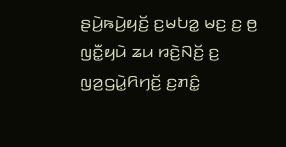ꤔꤣꤧ꤬ꤒꤣꤧ꤬ꤟꤢꤩ꤬ ꤢ꤬ꤗꤝꤤ꤭ ꤗꤢ꤬ ꤢ꤬ ꤥ꤬ ꤜꤢꤪ꤭ꤟꤣꤧ ꤘꤣ ꤙꤢꤧ꤬ꤡꤢꤩ꤬ ꤢ꤬ ꤜꤤ꤬ꤞꤣꤧ꤭ꤖꤚꤢꤩ꤬ ꤢ꤬ꤊꤢꤨ꤭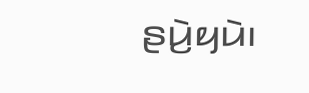ꤔꤣꤧ꤬ꤟꤣꤧ꤯